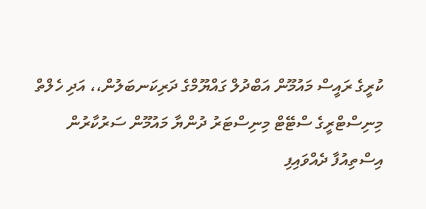ކުރީގެ ރައީސް މައުމޫން އަބްދުލް ގައްޔޫމްގެ ދަރިކަނބަލުން،، އަދި ހެލްތް މިނިސްޓްރީގެ ސްޓޭޓް މިނިސްޓަރު ދުންޔާ މައުމޫން ސަރުކާރުން އިސްތިއުފާ ދެއްވައިފި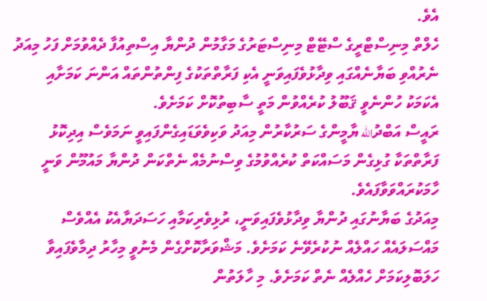އެވެ.
ހެލްތް މިނިސްޓްރީގެ ސްޓޭޓް މިނިސްޓަރުގެ މަގާމުން ދުންޔާ އިސްތިއުފާ ދެއްވުމަށް ފަހު މިއަދު ނެރުއްވި ބަޔާނެއްގައި ވިދާޅުވެފައިވަނީ އެކި ފަރާތްތަކުގެ ފިންތުންތައް އަންނަ ކަމަށާއި އެކަމަކު ހުންނެވީ ޤަބޫލު ކުރެއްވުން މަތީ ސާބިތުކޮށް ކަމަށެވެ.
ރައީސް އަބްދުالله ޔާމީންގެ ސަރުކާރުން މިއަދު ވަކިވެވަޑައިގެންފައިވީ ނަމަވެސް އިދިކޮޅު ފަރާތްތަކާ ގުޅިގެން މަސައްކަތް ކުރެއްވުމުގެ ވިސްނުމެއް ނެތްކަން ދުންޔާ މައުމޫން ވަނީ ހާމަކުރައްވަވާފައެވެ.
މިއަދުގެ ބަޔާނުގައި ދުންޔާ ވިދާޅުވެފައިވަނީ، ރުޅިވެރިކަމާއި ހަސަދަޔާއެކު އެއްވެސް މައްސަލައެއް ހައްލެއް ނުކުރެވޭނެ ކަމަށެވެ. މަޝްވަރާކޮށްގެން މެނުވީ މިހާރު ދިމާވެފައިވާ ހަލަބޮލިކަމަށް ހެއްލެއް ނެތް ކަމަށެވެ. މި ހާލަތުން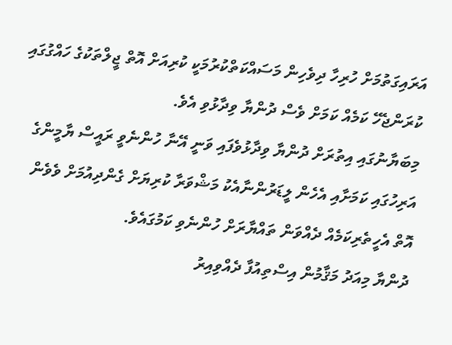އަރައިގަތުމަށް ހުރިހާ ދިވެހިން މަސައްކަތްކުރުމަކީ ކުރިއަށް އޮތް ޖީލްތަކުގެ ހައްގުގައި ކުރަންޖެހޭ ކަމެއް ކަމަށް ވެސް ދުންޔާ ވިދާޅުވި އެވެ.
މިބަޔާނުގައި އިތުރަށް ދުންޔާ ވިދާޅުވެފައި ވަނީ އޭނާ ހުންނެވީ ރައީސް ޔާމީންގެ އަރިހުގައި ކަމަށާއި އެހެން ލީޑަރުންނާއެކު މަޝްވަރާ ކުރިޔަށް ގެންދިއުމަށް ވެވެން އޮތް އެހީތެރިކަމެއް ދެއްވަން ތައްޔާރަށް ހުންނެވި ކަމުގައެވެ.
ދުންޔާ މިއަދު މަޤާމުން އިސްތިއުފާ ދެއްވިއިރު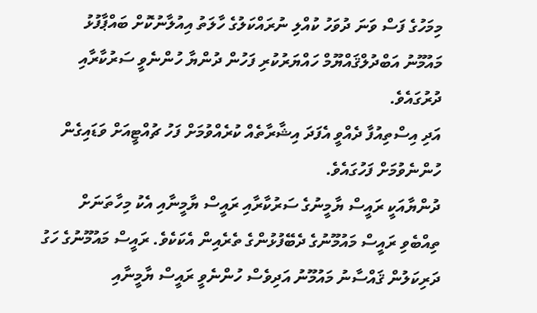މިމަހުގެ ފަސް ވަނަ ދުވަހު ކުއްލި ނުރައްކަލުގެ ހާލަތު އިއުލާނުކޮށް ބައްޕާފުޅު މައުމޫނު އަބްދުލްޤައްޔޫމް ހައްޔަރުކުރި ފަހުން ދުންޔާ ހުންނެވީ ސަރުކާރާއި ދުރުގައެވެ.
އަދި އިސްތިއުފާ ދެއްވީ އެފަދަ އިޝާރާތެއް ކުރެއްވުމަށް ފަހު ޗުއްޓީއަށް ވަޑައިގެން ހުންނެވުމަށް ފަހުގައެވެ.
ދުންޔާއަކީ ރައީސް ޔާމީނުގެ ސަރުކާރާއި ރައީސް ޔާމީނާއި އެކު މިހާތަނަށް ތިއްބެވި ރައީސް މައުމޫނުގެ ދެބޭފުޅުންގެ ތެރެއިން އެކަކެވެ. ރައީސް މައުމޫނުގެ ހަގު ދަރިކަލުން ޤައްސާނު މައުމޫނު އަދިވެސް ހުންނެވީ ރައީސް ޔާމީނާއި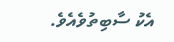އެކު ސާބިތުވެއެވެ.